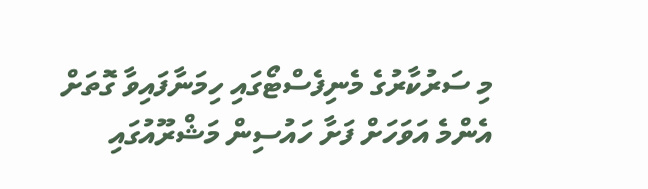މި ސަރުކާރުގެ މެނިފެސްޓޯގައި ހިމަނާފައިވާ ގޮތަށް އެންމެ އަވަހަށް ފަށާ ހައުސިން މަޝްރޫއުގައި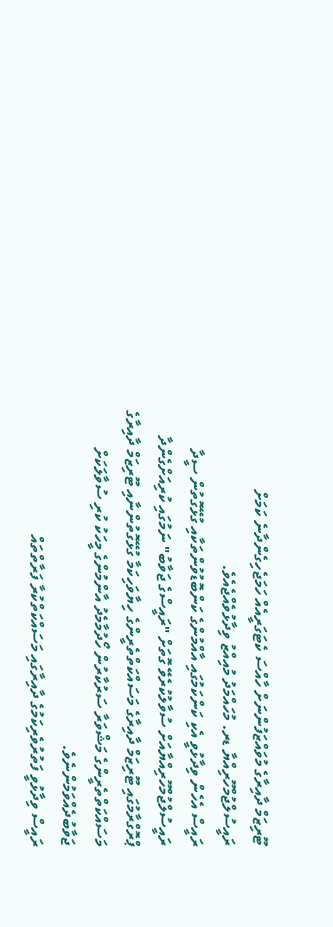ޓޫރިޒަމް ދާއިރާގެ މުވައްޒަފުންނަށް ހާއްސަ ކެޓަގަރީއެއް ހަމަޖެހިގެންދާނެ ކަމަށް ރައީސުލްޖުމްހޫރިއްޔާ ޑރ. މުހައްމަދު މުއިއްޒު ވިދާޅުވެއްޖެއެވެ.
ރައީސް އެހެން ވިދާޅުވީ އެކި ކަންކަމުގައި އާއްމުންގެ ކަންބޮޑުވުންތަކާއި ގުޅޭގޮތުން ސީދާ ރައީސުލްޖުމްހޫރިއްޔާއަށް ސުވާލުކުރެވޭ ގޮތަށް "ރައީސްގެ ޖަވާބު" ނަމުގައި ކުރިއަށްގެންދާ ޕްރޮގްރާމުގައި ޓޫރިޒަމް ދާއިރާގެ މަސައްކަތްތެރީންގެ ހިޔާވަހިކަމާ ގުޅޭގޮތުންނާއި ޓޫރިޒަމް ދާއިރާގެ މަސައްކަތްތެރީންގެ މަޝްވަރާ ސަރުކާރުން ހޯދުމާމެދު އާންމުންގެ މީހަކު ކުރި ސުވާލަކަށް ޖަވާބުދެއްވަމުންނެވެ.
ރައީސް ވިދާޅުވީ ފަތުރުވެރިކަމުގެ ދާއިރާގައި މަސައްކަތްކުރާ ފަރާތްތައް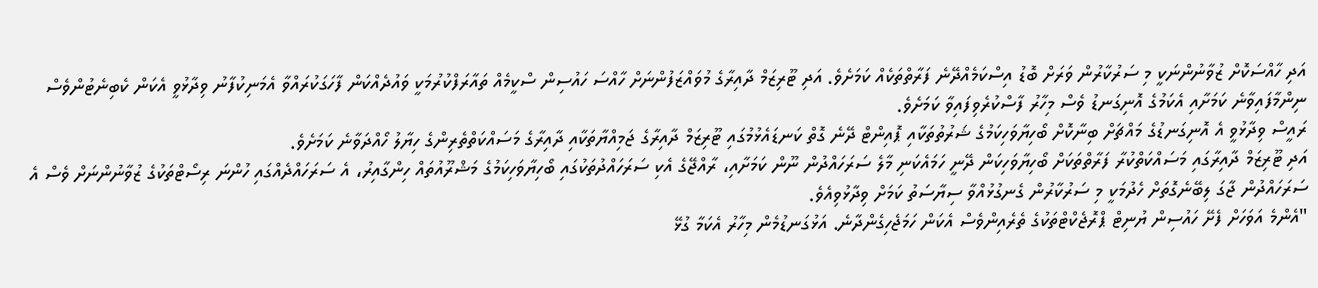އަދި ހާއްސަކޮށް ޒުވާނުންނަކީ މި ސަރުކާރުން ވަރަށް ބޮޑު އިސްކަމެއްދޭނެ ފަރާތްތަކެއް ކަމަށެވެ. އަދި ޓޫރިޒަމް ދާއިރާގެ މުވައްޒަފުންނަށް ހާއްސަ ހައުސިން ސްކީމެއް ތައާރަފްކުރުމަކީ ވައުދެއްކަން ފާހަގަކުރައްވާ އެމަނިކުފާނު ވިދާޅުވީ އެކަން ކެބިނެޓުންވެސް ނިންމާފައިވާނެ ކަމަށާއި އެކަމުގެ އޮނިގަނޑު ވެސް މިހާރު ފާސްކުރެވިފައިވާ ކަމަށެވެ.
ރައީސް ވިދާޅުވީ އެ އޮނިގަނޑުގެ މައްޗަށް ބިނާކޮށް ބޯހިޔާވަހިކަމުގެ ޝަރުތުތަކާއި ޕޮއިންޓް ދޭނެ ގޮތް ކަނޑައެޅުމުގައި ޓޫރިޒަމް ދާއިރާގެ ޖަމިއްޔާތަކާއި ދާއިރާގެ މަސައްކަތްތެރިންގެ ހިޔާލު ހޯއްދަވާނެ ކަމަށެވެ.
އަދި ޓޫރިޒަމް ދާއިރާގައި މަސައްކަތްކުރާ ފަރާތްތަކަށް ބޯހިޔާވަހިކަން ދޭނީ ހަމައެކަނި މާލެ ސަރަހައްދުން ނޫން ކަމަށާއި، ރާއްޖޭގެ އެކި ސަރަހައްދުތަކުގައި ބޯހިޔާވަހިކަމުގެ މަޝްރޫއުތައް ހިންގާއިރު، އެ ސަރަހައްދެއްގައި ހުންނަ ރިސޯޓްތަކުގެ ޒުވާނުންނަށް ވެސް އެ ސަރަހައްދުން ޖާގަ ލިބޭނެގޮތަށް ހެދުމަކީ މި ސަރުކާރުން ގެނގުޅުއްވާ ސިޔާސަތު ކަމަށް ވިދާޅުވިއެވެ.
"އެންމެ އަވަހަށް ފެށޭ ހައުސިން ޔުނިޓް ޕްރޮޖެކްޓްތަކުގެ ތެރެއިންވެސް އެކަން ހަމަޖެހިގެންދާނެ. އަޅުގަނޑުމެން މިހާރު އެކަމާ ގުޅޭ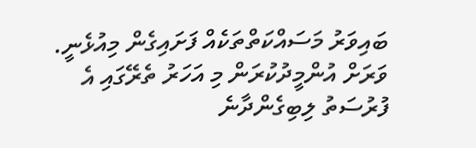ބައިވަރު މަސައްކަތްތަކެއް ފަށައިގެން މިއުޅެނީ. ވަރަށް އުންމީދުކުރަން މި އަހަރު ތެރޭގައި އެ ފުރުސަތު ލިބިގެންދާނެ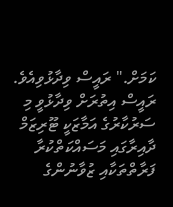ކަމަށް." ރައީސް ވިދާޅުވިއެވެ.
ރައީސް އިތުރަށް ވިދާޅުވީ މި ސަރުކާރުގެ އަމާޒަކީ ޓޫރިޒަމް ދާއިރާގައި މަސައްކަތްކުރާ ފަރާތްތަކާއި ޒުވާނުންގެ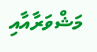މަޝްވަރާއާއި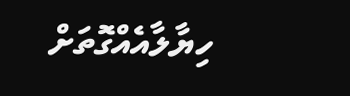ހިޔާލާއެއްގޮތަށް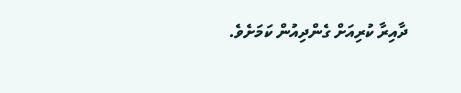ދާއިރާ ކުރިއަށް ގެންދިއުން ކަމަށެވެ.